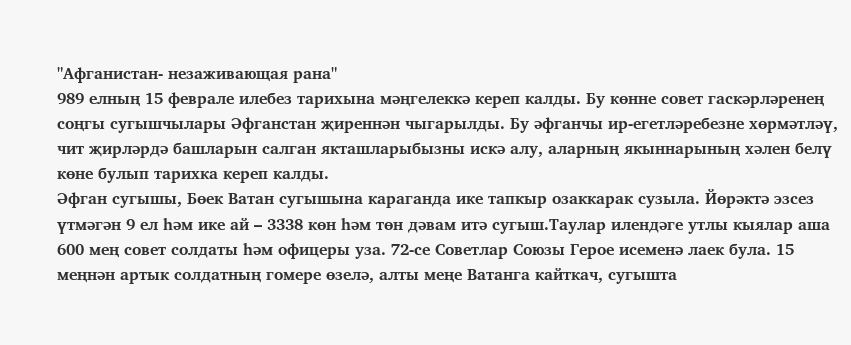"Афганистан- незаживающая рана"
989 елның 15 феврале илебез тарихына мәңгелеккә кереп калды. Бу көнне совет гаскәрләренең соңгы сугышчылары Әфганстан җиреннән чыгарылды. Бу әфганчы ир-егетләребезне хөрмәтләү, чит җирләрдә башларын салган якташларыбызны искә алу, аларның якыннарының хәлен белү көне булып тарихка кереп калды.
Әфган сугышы, Бөек Ватан сугышына караганда ике тапкыр озаккарак сузыла. Йөрәктә эзсез үтмәгән 9 ел һәм ике ай – 3338 көн һәм төн дәвам итә сугыш.Таулар илендәге утлы кыялар аша 600 мең совет солдаты һәм офицеры уза. 72-се Советлар Союзы Герое исеменә лаек була. 15 меңнән артык солдатның гомере өзелә, алты меңе Ватанга кайткач, сугышта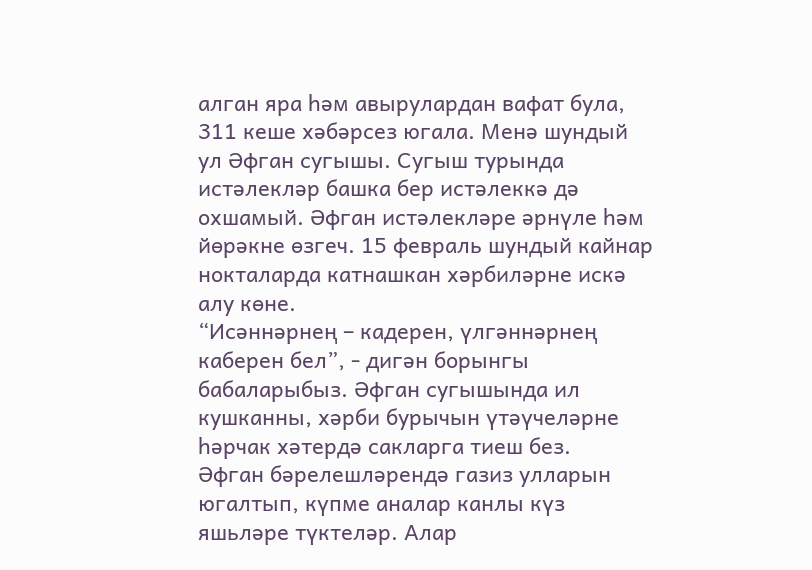алган яра һәм авырулардан вафат була, 311 кеше хәбәрсез югала. Менә шундый ул Әфган сугышы. Сугыш турында истәлекләр башка бер истәлеккә дә охшамый. Әфган истәлекләре әрнүле һәм йөрәкне өзгеч. 15 февраль шундый кайнар нокталарда катнашкан хәрбиләрне искә алу көне.
“Исәннәрнең – кадерен, үлгәннәрнең каберен бел”, - дигән борынгы бабаларыбыз. Әфган сугышында ил кушканны, хәрби бурычын үтәүчеләрне һәрчак хәтердә сакларга тиеш без.
Әфган бәрелешләрендә газиз улларын югалтып, күпме аналар канлы күз яшьләре түктеләр. Алар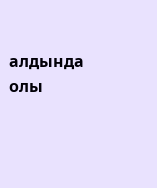алдында олы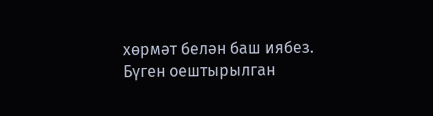хөрмәт белән баш иябез.
Бүген оештырылган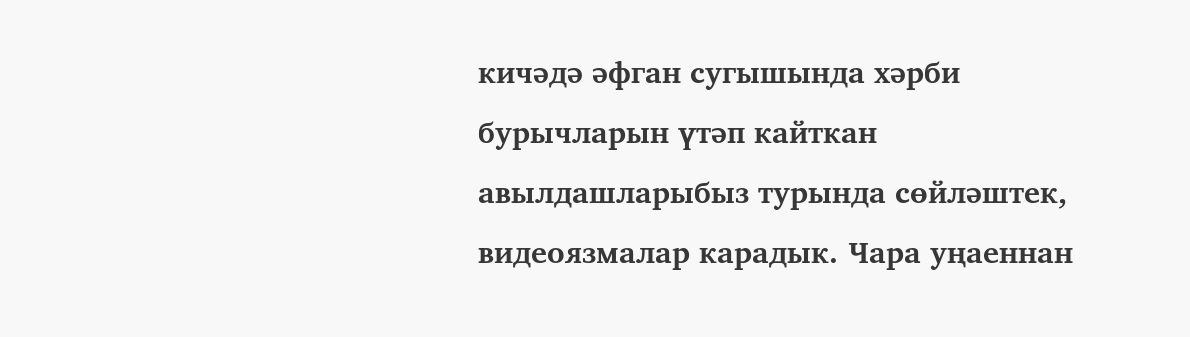кичәдә әфган сугышында хәрби бурычларын үтәп кайткан авылдашларыбыз турында сөйләштек, видеоязмалар карадык. Чара уңаеннан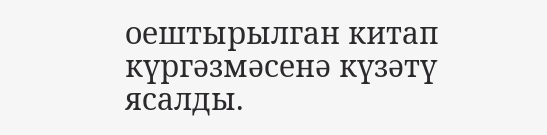оештырылган китап күргәзмәсенә күзәтү ясалды.